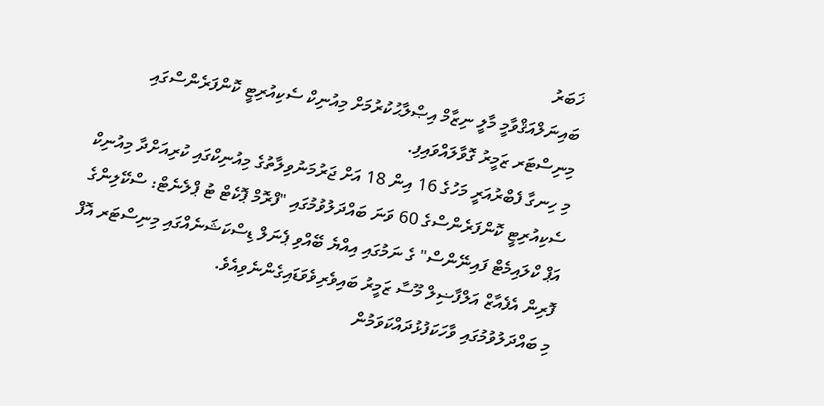ޚަބަރު
ބައިނަލްއަޤްވާމީ މާލީ ނިޒާމް އިޞްލާޙުކުރުމަށް މިއުނިކް ސެކިއުރިޓީ ކޮންފަރެންސްގައި މިނިސްޓަރ ޒަމީރު ގޮވާލައްވައިފި.
މި ހިނގާ ފެބްރުއަރީ މަހުގެ 16 އިން 18 އަށް ޖަރުމަނުވިލާތުގެ މިއުނިކްގައި ކުރިއަށްދާ މިއުނިކް ސެކިއުރިޓީ ކޮންފަރެންސްގެ 60 ވަނަ ބައްދަލުވުމުގައި "ފްރޮމް ޕޮކެޓް ޓު ޕްލެނެޓް: ސްކޭލިންގެ އަޕް ކްލައިމެޓް ފައިނޭންސް" ގެ ނަމުގައި އިއްޔެ ބޭއްވި ޕެނަލް ޑިސްކަޝަނެއްގައި މިނިސްޓަރ އޮފް ފޮރިން އެފެއާޒް އަލްފާޟިލް މޫސާ ޒަމީރު ބައިވެރިވެވަޑައިގެންނެވިއެވެ.
މި ބައްދަލުވުމުގައި ވާހަކަފުޅުދައްކަވަމުން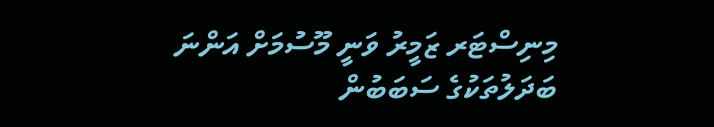މިނިސްޓަރ ޒަމީރު ވަނީ މޫސުމަށް އަންނަ ބަދަލުތަކުގެ ސަބަބުން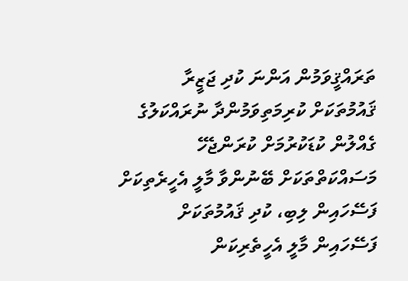ތަރައްޤީވަމުން އަންނަ ކުދި ޖަޒީރާ ޤައުމުތަކަށް ކުރިމަތިވަމުންދާ ނުރައްކަލުގެ ގެއްލުން ކުޑަކުރުމަށް ކުރަންޖެހޭ މަސައްކަތްތަކަށް ބޭނުންވާ މާލީ އެހީރެތިކަށް ފަސޭހައިން ލިބި، ކުދި ޤައުމުތަކަށް ފަސޭހައިން މާލީ އެހީތެރިކަން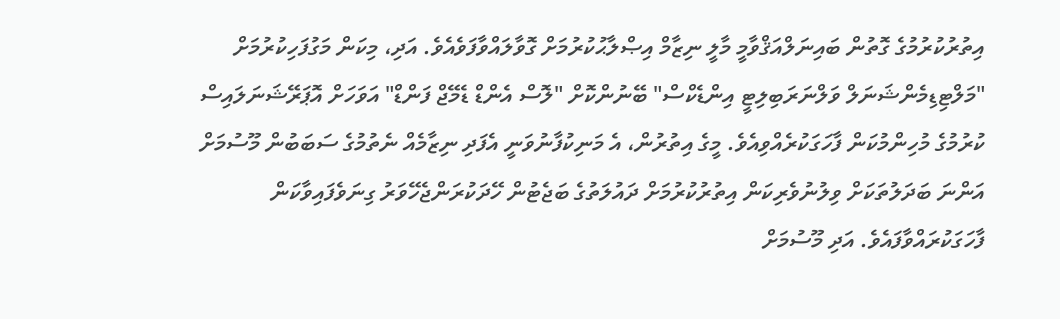އިތުރުކުރުމުގެ ގޮތުން ބައިނަލްއަޤްވާމީ މާލީ ނިޒާމް އިޞްލާޙުކުރުމަށް ގޮވާލައްވާފަވެއެވެ. އަދި، މިކަން މަގުފަހިކުރުމަށް "މަލްޓިޑިމެންޝަނަލް ވަލްނަރަބިލިޓީ އިންޑެކްސް" ބޭނުންކޮށް "ލޮސް އެންޑް ޑެމޭޖް ފަންޑް" އަވަހަށް އޮޕަރޭޝަނަލައިސް ކުރުމުގެ މުހިންމުކަން ފާހަގަކުރެއްވިއެވެ. މީގެ އިތުރުން، އެ މަނިކުފާނުވަނީ އެފަދި ނިޒާމެއް ނެތުމުގެ ސަބަބުން މޫސުމަށް އަންނަ ބަދަލުތަކަށް ވިލުނުވެރިކަން އިތުރުކުރުމަށް ދައުލަތުގެ ބަޖެޓުން ހޭދަކުރަންޖެހޭވަރު ގިނަވެފައިވާކަން ފާހަގަކުރައްވާފައެވެ. އަދި މޫސުމަށް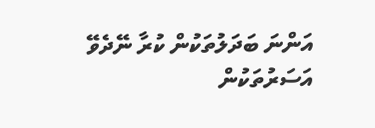އަންނަ ބަދަލުތަކުން ކުރާ ނޭދެވޭ އަސަރުތަކުން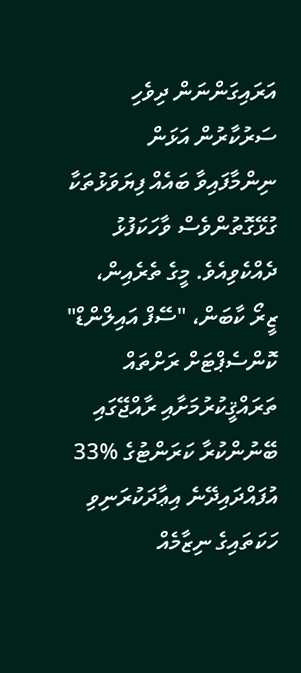އަރައިގަންނަން ދިވެހި ސަރުކާރުން އަޅަން ނިންމާފައިވާ ބައެއް ފިޔަވަޅުތަކާ ގުޅޭގޮތުންވެސް ވާހަކަފުޅު ދެއްކެވިއެވެ. މީގެ ތެރެއިން، ޒީރޯ ކާބަން، "ސޭފް އައިލްންޑް" ކޮންސެޕްޓަށް ރަށްތައް ތަރައްޤީކުރުމަށާއި ރާއްޖޭގައި ބޭނުންކުރާ ކަރަންޓުގެ %33 އުފައްދައިދޭނެ އިޢާދަކުރަނިވި ހަކަތައިގެ ނިޒާމެއް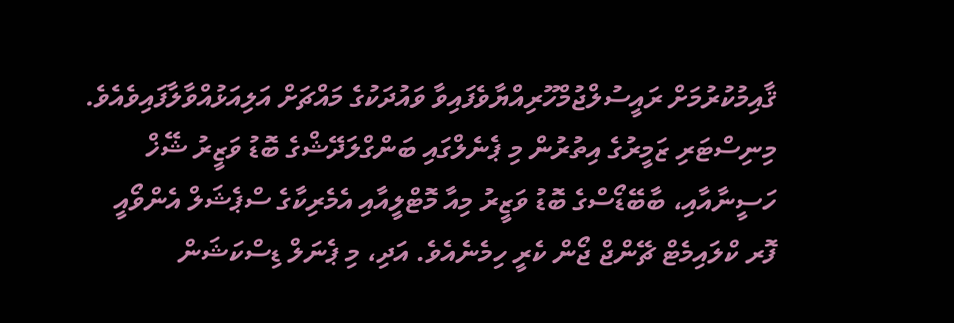ޤާއިމުކުރުމަށް ރައީސުލްޖުމްހޫރިއްޔާވެފައިވާ ވައުދަކުގެ މައްޗަށް އަލިއަޅުއްވާލާފައިވެއެވެ.
މިނިސްޓަރި ޒަމީރުގެ އިތުރުން މި ޕެނެލްގައި ބަންގްލަދޭޝްގެ ބޮޑު ވަޒީރު ޝޭޚް ހަސީނާއާއި، ބާބޭޑޯސްގެ ބޮޑު ވަޒީރު މިއާ މޮޓްލީއާއި އެމެރިކާގެ ސްޕެޝަލް އެންވޯއީ ފޮރ ކްލައިމެޓް ޗޭންޖް ޖޯން ކެރީ ހިމެނެއެވެ. އަދި، މި ޕެނަލް ޑިސްކަޝަން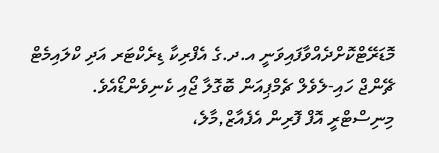މޮޑަރޭޓްކޮށްދެއްވާފައިވަނީ އ.ދ.ގެ އެފްރިކާ ޑިރެކްޓަރ އަދި ކްލައިމެޓް ޗޭންޖް ހައި-ލެވެލް ޗެމްޕިއަން ބޮގޮލާ ޖޯއި ކެނިވެންޑޯއެވެ.
މިނިސްޓްރީ އޮފް ފޮރިން އެފެއާޒް,މާލެ،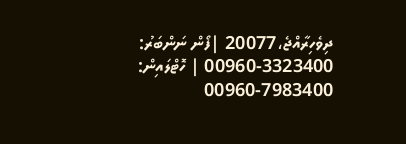ދިވެހިރާއްޖެ،20077 |ފޯން ނަންބަރު: 3323400-00960 | ހޮޓްލައިން: 7983400-00960